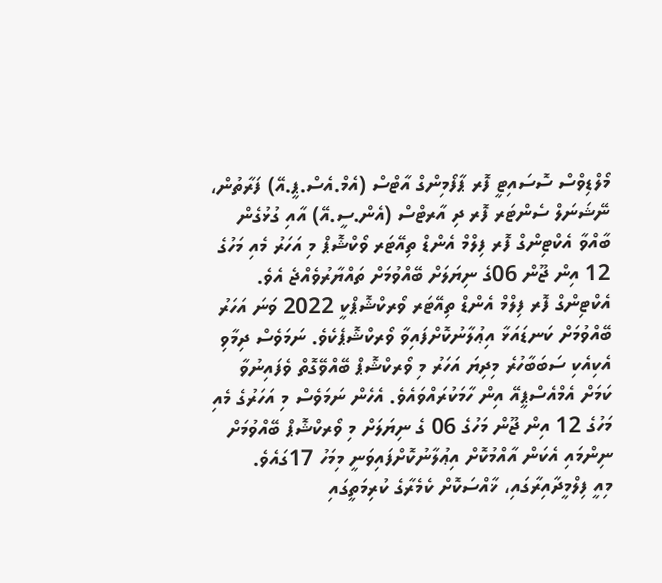މޯލްޑިވްސް ސޮސައިޓީ ފޮރ ޕާފޯމިންގް އާޓްސް (އެމް.އެސް.ޕީ.އޭ) ފަރާތުން، ނޭޝަނަލް ސެންޓަރ ފޮރ ދި އާރޓްސް (އެން.ސީ.އޭ) އާއި ގުޅުގެން ބާއްވާ އެކްޓިންގް ފޮރ ފިލްމް އެންޑް ތިއޭޓަރ ވޯކްޝޮޕް މި އަހަރު މެއި މަހުގެ 12 އިން ޖޫން 06ގެ ނިޔަލަށް ބޭއްވުމަށް ތައްޔާރުވެއްޖެ އެވެ.
އެކްޓިންގް ފޮރ ފިލްމް އެންޑް ތިއޭޓަރ ވޯރކްޝޮޕްކީ 2022 ވަނަ އަހަރު ބޭއްވުމަށް ކަނޑައަޅާ އިޢުލާނުކޮށްފައިވާ ވޯރކްޝޮޕެކެވެ. ނަމަވެސް ދިމާވި އެކިއެކި ސަބަބާހުރެ މިދިޔަ އަހަރު މި ވޯރކްޝޮޕް ބޭއްވޭގޮތް ވެފައިނުވާ ކަމަށް އެމްއެސްޕީއޭ އިން ހާމަކުރައްވައެވެ. އެހެން ނަމަވެސް މި އަހަރުގެ މެއި މަހުގެ 12 އިން ޖޫން މަހުގެ 06 ގެ ނިޔަލަށް މި ވޯރކްޝޮޕް ބޭއްވުމަށް ނިންމައި އެކަން އާއްމުކޮށް އިޢުލާނުކޮށްފައިވަނީ މިމަހު 17ގައެވެ.
މިއީ ފިލްމީދާއިރާގައި، ޚާއްސަކޮށް ކެމެރާގެ ކުރިމަތީގައި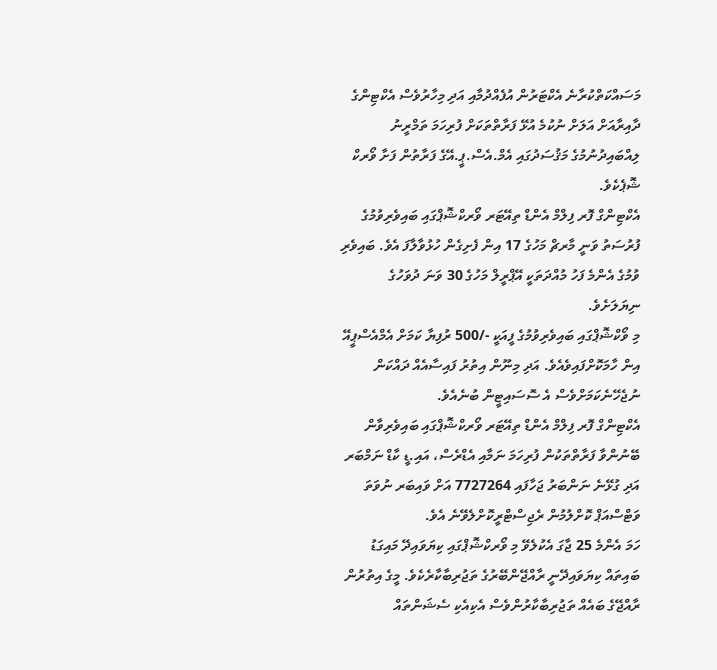މަސައްކަތްކުރާނެ އެކްޓަރުން އުފެއްދުމާއި އަދި މިހާރުވެސް އެކްޓިންގެ ދާއިރާއަށް އަލަށް ނުކުމެ އުޅޭ ފަރާތްތަކަށް ފުރިހަމަ ތަމްރީނު ލިއްބައިދުނުމުގެ މަޤުސަދުގައި އެމް.އެސް.ޕީ.އޭގެ ފަރާތުން ފަށާ ވޯރކް ޝޮޕެކެވެ.
އެކްޓިންގް ފޮރ ފިލްމް އެންޑް ތިއޭޓަރ ވޯރކްޝޮޕްގައި ބައިވެރިވުމުގެ ފުރުސަތު ވަނީ މާރޗް މަހުގެ 17 އިން ފެށިގެން ހުޅުވާލާފަ އެވެ. ބައިވެރި ވުމުގެ އެންމެ ފަހު މުއްދަތަކީ އޭޕްރީލް މަހުގެ 30 ވަނަ ދުވަހުގެ ނިޔަލަށެވެ.
މި ވޯކްޝޮޕްގައި ބައިވެރިވުމުގެ ފީއަކީ -/500 ރުފިޔާ ކަމަށް އެމްއެސްޕީއޭ އިން ހާމަކޮށްފައިވެއެވެ. އަދި މިނޫން އިތުރު ފައިސާއެއް ދައްކަން ނުޖެހޭނެކަމަށްވެސް އެ ސޮސައިޓީން ބުނެއެވެ.
އެކްޓިންގް ފޮރ ފިލްމް އެންޑް ތިއޭޓަރ ވޯރކްޝޮޕްގައި ބައިވެރިވާން ބޭނުންވާ ފަރާތްތަކުން ފުރިހަމަ ނަމާއި އެޑްރެސް، އައި.ޑީ ކާޑް ނަމްބަރ އަދި ގުޅޭނެ ނަންބަރު ޖަހާފައި 7727264 އަށް ވައިބަރ ނުވަތަ ވަޓްސްއަޕް ކޮށްލުމުން ރެޖިސްޓްރީކޮށްލެވޭނެ އެވެ.
ހަމަ އެންމެ 25 ޖާގަ އެކުލެވޭ މި ވޯރކްޝޮޕްގައި ކިޔަވައިދޭ މައިގަޑު ބައިތައް ކިޔަވައިދޭނީ ރާއްޖޭންބޭރުގެ ތަޖުރިބާކާރެކެވެ. މީގެ އިތުރުން ރާއްޖޭގެ ބައެއް ތަޖުރިބާކާރުންވެސް އެކިއެކި ސެޝަންތައް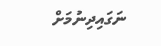ނަގައިދިނުމަށް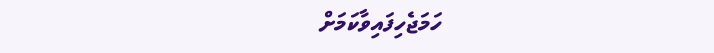ހަމަޖެހިފައިވާކަމަށް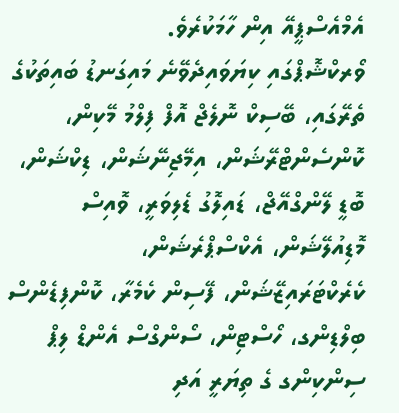އެމްއެސްޕީއޭ އިން ހާމަކުރެވެ.
ވޯރކްޝޮޕްގައި ކިޔަވައިދެވޭނެ މައިގަނޑު ބައިތަކުގެ ތެރޭގައި، ބޭސިކް ނޮލެޖް އޮފް ފިލްމު މޭކިން، ކޮންސެންޓްރޭޝަން، އިމޭޖިނޭޝަން، ޑިކްޝަން، ބޮޑީ ލޭންގްއޭޖް، ޑައިލޮގު ޑެލިވަރީ، ވޮއިސް މޮޑިއުލޭޝަން، އެކްސްޕްރެޝަން، ކެރެކްޓަރައިޒޭޝަން، ފޭސިން ކެމެރާ، ކޮންފިޑެންސް ބިލްޑިންގ، ހޯސްޓިން، ސޯންގްސް އެންޑް ލިޕް ސިންކިންގ ގެ ތިޔަރީ އަދި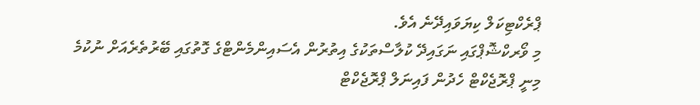ޕްރެކްޓިކަލް ކިޔަވައިދޭނެ އެވެ.
މި ވޯރކްޝޮޕްގައި ނަގައިދޭ ކުލާސްތަކުގެ އިތުރުން އެސައިންމެންޓްގެ ގޮތުގައި ބޭރުތެރެއަށް ނުކުމެ މިނީ ޕްރޮޖެކްޓް ހެދުން ފައިނަލް ޕްރޮޖެކްޓް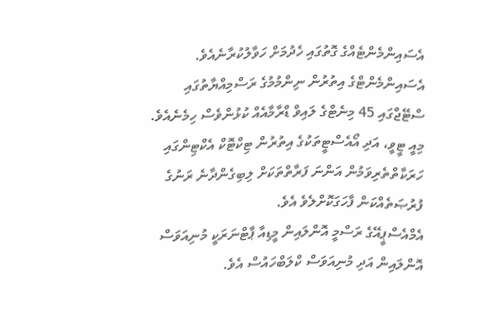އެސައިންމެންޓެއްގެ ގޮތުގައި ހެދުމަށް ހަވާލުކުރާނެއެވެ. އެސައިންމެންޓްގެ އިތުރުން ނިންމުމުގެ ރަސްމިއްޔާތުގައި ސްޓޭޖްގައި 45 މިނެޓްގެ ލައިވް ޑްރާމާއެއް ކުޅުންވެސް ހިމެނެއެވެ.
މިއީ ޓީވީ، އަދި އޯއެސްޓީތަކުގެ އިތުރުން ޓިކްޓޮކް އެކްޓިންގައި ހަރަކާތްތެރިވަމުން އަންނަ ފަރާތްތަކަށް ލިބިގެންދާނެ ރަނުގެ ފުރުޞަތެއްކަން ފާހަގަކޮށްލެވެ އެވެ.
އެމްއެސްޕީއޭގެ ރަސްމީ އޮންލައިން މީޑިއާ ޕާޓްނަރަކީ މުނިއަވަސް އޮންލައިން އަދި މުނިއަވަސް ކްލަބްހައުސް އެވެ.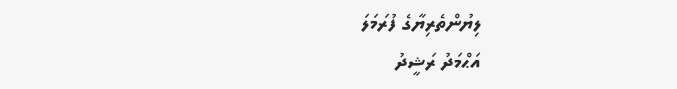ލިޔުންތެރިޔާގެ ފުރަމަލަ
އަޙްމަދު ރަޝީދު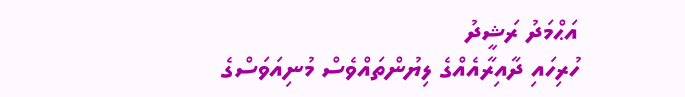އަޙްމަދު ރަޝީދު
ހުރިހައި ދާއިރާއެއްގެ ލިޔުންތައްވެސް މުނިއަވަސްގެ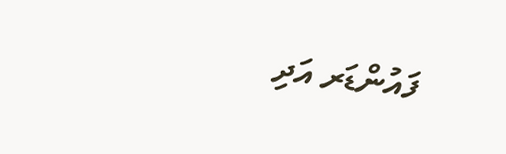ފައުންޑަރ އަދި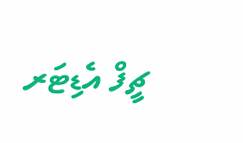ޗީފް އެޑިޓަރ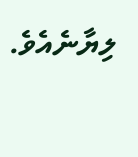ލިޔާނެއެވެ.